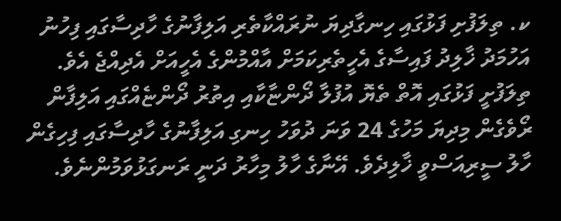ކ. ތިލަފުށި ފަޅުގައި ހިނގާދިޔަ ނުރައްކާތެރި އަލިފާނުގެ ހާދިސާގައި ފިހުނު އަހުމަދު ޚާލިދު ފައިސާގެ އެހީތެރިކަމަށް އާއްމުންގެ އެހީއަށް އެދިއްޖެ އެވެ.
ތިލަފުށީ ފަޅުގައި އޮތް ތެޔޮ އުފުލާ ދޯންޏާކާއި އިތުރު ދޯންޏެއްގައި އަލިފާން ރޯވެގެން މިދިޔަ މަހުގެ 24 ވަނަ ދުވަހު ހިނގި އަލިފާނުގެ ހާދިސާގައި ފިހިގެން ހާލު ސީރިއަސްވީ ޚާލިދެވެ. އޭނާގެ ހާލު މިހާރު ދަނީ ރަނގަޅުވަމުންނެވެ.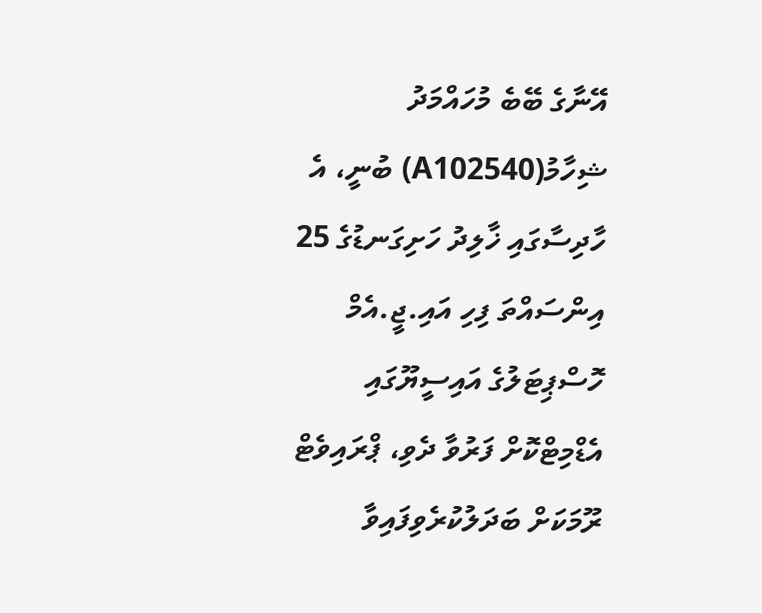އޭނާގެ ބޭބެ މުހައްމަދު ޝިހާމު(A102540) ބުނީ، އެ ހާދިސާގައި ޚާލިދު ހަށިގަނޑުގެ 25 އިންސައްތަ ފިހި އައި.ޖީ.އެމް ހޮސްޕިޓަލުގެ އައިސީޔޫގައި އެޑްމިޓްކޮށް ފަރުވާ ދެވި، ޕްރައިވެޓް ރޫމަކަށް ބަދަލުކުރެވިފައިވާ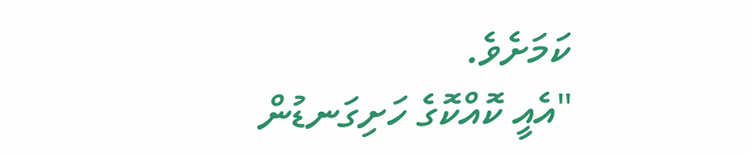ކަމަށެވެ.
"އެއީ ކޮއްކޮގެ ހަށިގަނޑުން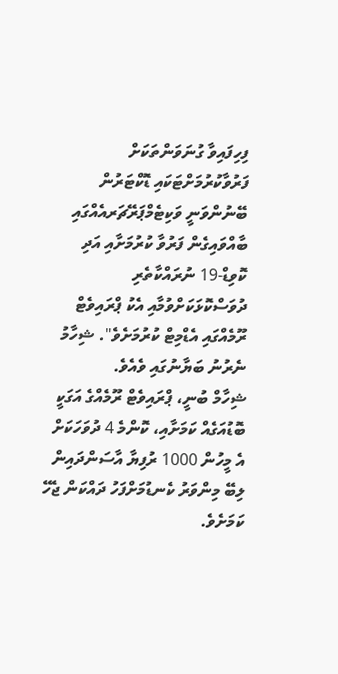ފިހިފައިވާ ގުނަވަންތަކަށް ފަރުވާކުރުމަށްޓަކައި ޑޮކްޓަރުން ބޭނުންވަނީ ވަކިޓެމްޕަރޭޗަރއެއްގައި ބާއްވައިގެން ފަރުވާ ކުރުމަށާއި އަދި ކޮވިޑް-19 ނުރައްކާތެރި ދުވަސްކޮޅަކަށްވުމާއި އެކު ޕްރައިވެޓް ރޫމެއްގައި އެޑްމިޓް ކުރުމަށެވެ". ޝިހާމު ނެރުނު ބަޔާނުގައި ވެއެވެ.
ޝިހާމް ބުނީ، ޕްރައިވެޓް ރޫމެއްގެ އަގަކީ ބޮޑުއަގެއް ކަމަށާއި، ކޮންމެ 4 ދުވަހަކަށް އެ މީހުން 1000 ރުފިޔާ އާސަންދައިން ލިބޭ މިންވަރު ކެނޑުމަށްފަހު ދައްކަން ޖެހޭ ކަމަށެވެ.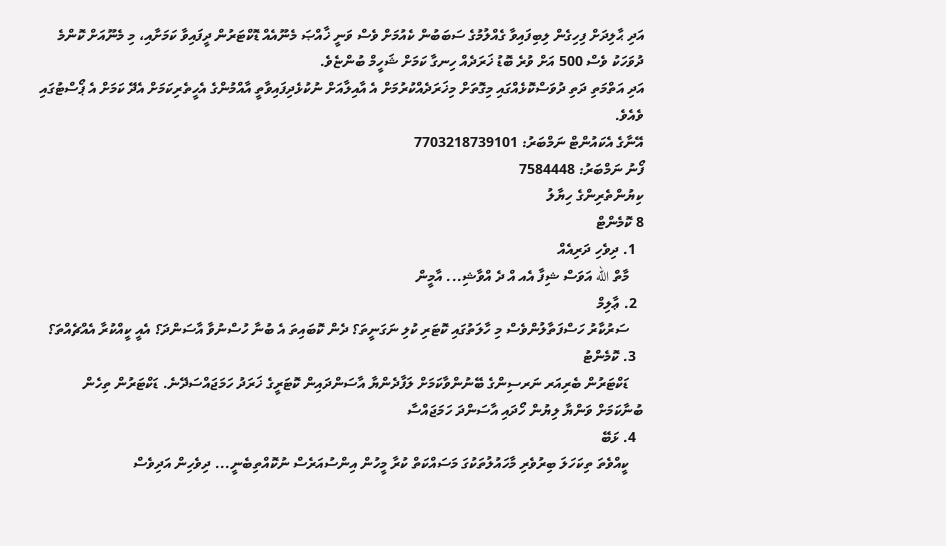އަދި ޙާލިދަށް ފިހިގެން ލިބިފައިވާ ގެއްލުމުގެ ސަބަބުން ކެއުމަށް ވެސް ވަނީ ޚާއްޞަ މެނޫއެއް ޑޮކްޓަރުން ދީފައިވާ ކަމަށާއި، މި މެނޫއަށް ކޮންމެ ދުވަހަކު ވެސް 500 އަށް ވުރެ ބޮޑު ޚަރަދެއް ހިނގާ ކަމަށް ޝަހީމް ބުންޏެވެ.
އަދި އަތްމަތި ދަތި ދުވަސްކޮޅެއްގައި މިގޮތަށް މިޚަރަދެއްކުރުމަށް އެ އާއިލާއަށް ނުކުޅެދިފައިވާތީ އާއްމުންގެ އެހީތެރިކަމަށް އެދޭ ކަމަށް އެ ޕޯސްޓުގައި ވެއެވެ.
އޭނާގެ އެކައުންޓް ނަމްބަރު: 7703218739101
ފޯނު ނަމްބަރު: 7584448
ކިޔުންތެރިންގެ ހިޔާލު
8 ކޮމެންޓް
  1. ދިވެހި ދަރިއެއް
    މާތް الله އަވަސް ޝިފާ އެއ އް ދެ އްވާޝި... އާމީން
  2. ޢާލިމް
    ސަރުކާރު ހަސްފަތާލުންވެސް މި ހާލަތުގައި ކޮޓަރި ކުލި ނަގަނީތަ؟ ދެން ކޮބައިތަ އެ ބުނާ ހުސްނުވާ އާސަންދަ؟ އެއީ ކީއްކުރާ އެއްޗެއްތަ؟
  3. ކޮމެންޓު
    ޑަކްޓަރުން ބެރިއަރ ނަރސިންގެ ބޭނުންވާކަމަށް ލަފާދެންޔާ އާސަންދައިން ކޮޓަރީގެ ޚަރަދު ހަމަޖައްސަދޭނެ. ޑަކްޓަރުން ތިހެން ބުނާކަމަށް ވަންޔާ ލިޔުން ހޯދައި އާސަންދަ ހަމަޖައްސާ
  4. ޅަބޭ
    ކީއްވެތަ ތިކަހަލަ ބިރުވެރި މާހައުލުތަކުގަ މަސައްކަތް ކުރާ މީހުން އިންސުއަރެސް ނުކޮއްތިބެނީ... ދިވެހިން އަދިވެސް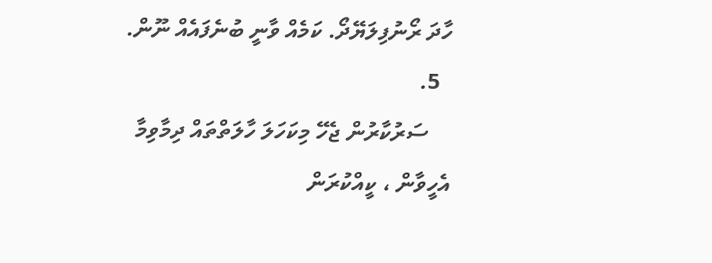ހާދަ ރޯނުފިލަޔޭދޯ. ކަމެއް ވާނީ ބުނެފައެއް ނޫން.
  5.
    ސަރުކާރުން ޖެހޭ މިކަހަލަ ހާލަތްތައް ދިމާވިމާ އެހީވާން ، ކީއްކުރަން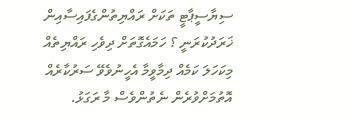ސިޔާސީޕާޓީ ތަކަށް ރައްޔިތުންގެފައިސާއިން ޚަރަދުކުރަނީ ؟ ހަމައެގޮތަށް ދިވެހި ރައްޔިތެއް މިކަހަލަ ކަމެއް ދިމާވީމާ އެހީނުވެވޭ ސަރުކާރެއް އޮތުމަށްވުރެން ނެތުންވެސް މާ ރަގަޅު.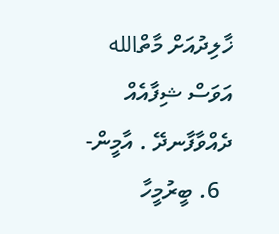ޚާލިދުއަށް މާތްالله އަވަސް ޝިފާއެއް ދެއްވާފާނދޭ . އާމީން-
  6. ބީރުމީހާ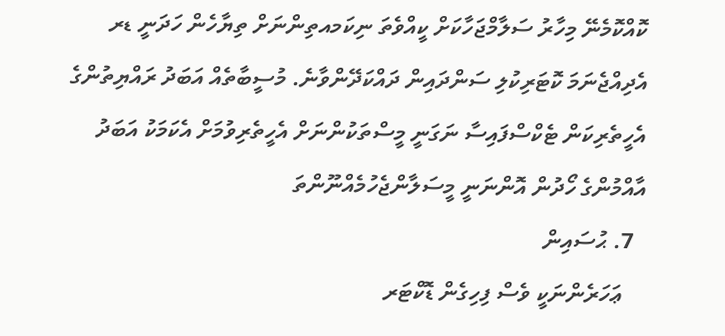ކޮއްކޮމެނޭ މިހާރު ސަލާމްޖަހާކަށް ކީއްވެތަ ނިކަމއތިންނަށް ތިޔާހެން ހަދަނީ ޑރ އެދިއްޖެނަމަ ކޮޓަރިކުލި ސަންދައިން ދައްކަދޭންވާނެ. މުސީބާތެއް އަބަދު ރައްޔިތުންގެ އެހީތެރިކަން ޓެކްސްފައިސާ ނަގަނީ މީސްތަކުންނަށް އެހީތެރިވުމަށް އެކަމަކު އަބަދު އާއްމުންގެ ހޯދުން އޮންނަނީ މީސަލާންޖެހުމެއްނޫންތަ
  7. ޙުސައިން
    ޢަހަރެންނަކީ ވެސް ފިހިގެން ޑޮކްޓަރ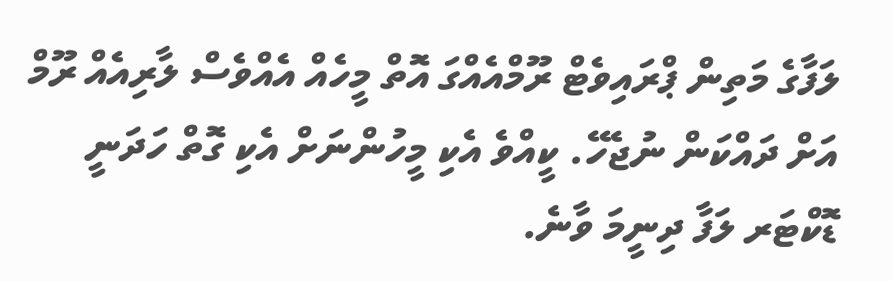ލަފާގެ މަތިން ޕްރައިވެޓް ރޫމްއެއްގަ އޮތް މީހެއް އެއްވެސް ލާރިއެއް ރޫމް އަށް ދައްކަން ނުޖެހޭ. ކީއްވެ އެކި މީހުންނަށް އެކި ގޮތް ހަދަނީ ޑޮކްޓަރ ލަފާ ދިނީމަ ވާނެ.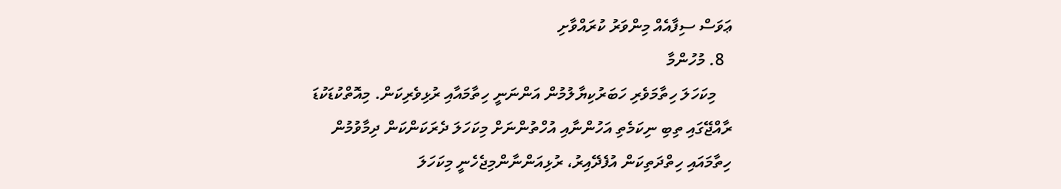ޢަވަސް ސިފާއެއް މިންވަރު ކުރައްވާށި
  8. މުހުންމާ
    މިކަހަލަ ހިތާމަވެރި ހަބަރުކިޔާލުމުން އަންނަނީ ހިތާމައާއި ރުޅިވެރިކަން. މިއޮތްކުޑަކުޑަ ރާއްޖޭގައި ތިބި ނިކަމެތި އަހުންނާއި އުހްތުންނަށް މިކަހަލަ ދެރަކަންކަން ދިމާވުމުން ހިތާމައައި ހިތްދަތިކަން އުފެދޭއިރު، ރުޅިއަންނާންމިޖެހެނީ މިކަހަލަ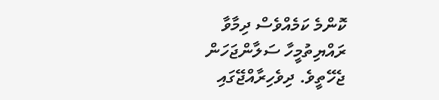ކޮންމެ ކަމެއްވެސް ދިމާވާ ރައްޔިތުމީހާ ސަލާންޖަހަން ޖެހޭތީވެ. ދިވެހިރާއްޖޭގައި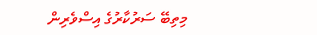މިތިބޭ ސަރުކާރުގެ އިސްވެރިން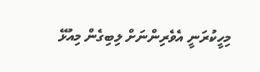މިހީކުރަނީ އެވެރިންނަށް ލިބިގެން މިއުޅޭ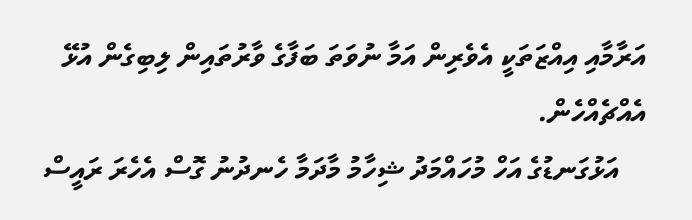އަރާމާއި އިއްޒަތަކީ އެވެރިން އަމާ ނުވަތަ ބަފާގެ ވާރުތައިން ލިބިގެން އުޅޭ އެއްޗެއްހެން.
    އަޅުގަނޑުގެ އަހް މުހައްމަދު ޝިހާމު މާދަމާ ހެނދުނު ގޮސް އެހެރަ ރައީސް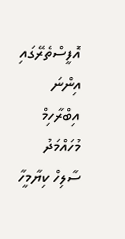އޮފީސްތެރޭގައި އިންނަ އިބްރާހިމް މުހައްމަދު ސާލިހް ކިޔާމީހާ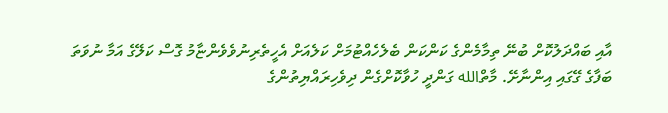އާއި ބައްދަލުކޮށް ބުނޭ ތިމާމެންގެ ކަންކަން ބެލެހެއްޓުމަށް ކަލެއަށް އެހީތެރިނުވެވެންޏާމު ގޮސް ކަލޭގެ އަމާ ނުވަތަ ބަފާގެ ގޭގައި އިންނާށޭ. މާތްالله ގަންދީ ހުވާކޮށްގެން ދިވެހިރައްޔިތުންގެ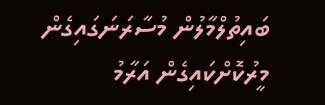ބައިތުލްމާލުން މުސާރަނަގައިގެން މީރުކޮށްކައިގެން އަރާމު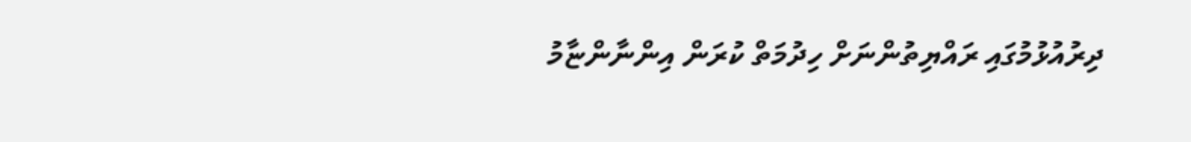ދިރުއުޅުމުގައި ރައްޔިތުންނަށް ހިދުމަތް ކުރަން އިންނާންޏާމު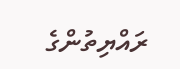ރައްޔިތުންގެ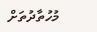މުހުތާދުތަށް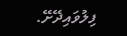ފިލުވައިދޭށޭ.